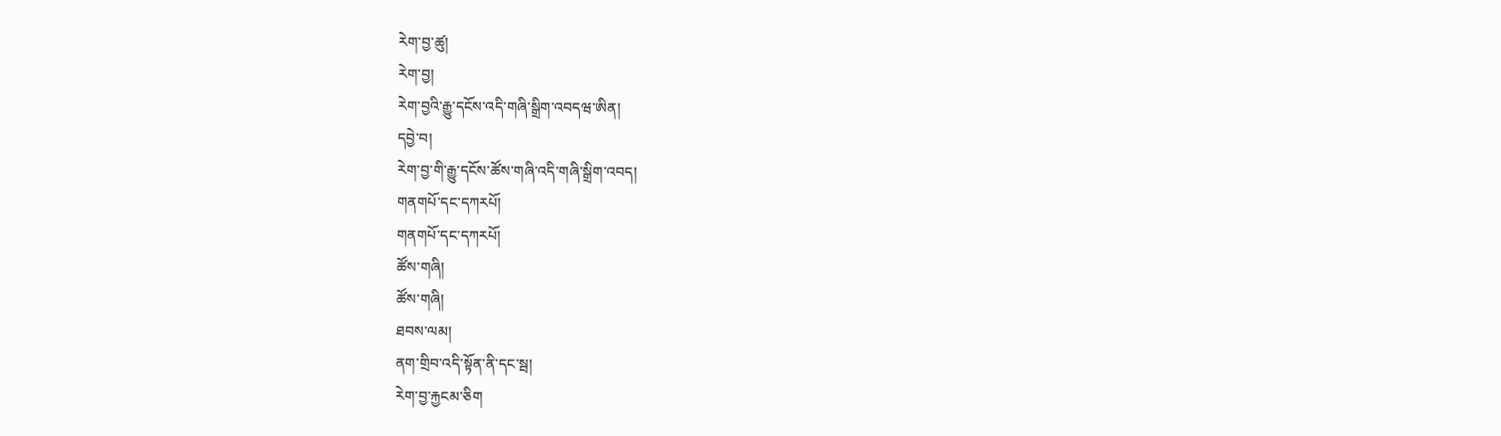རེག་བྱ་ཚུ།
རེག་བྱ།
རེག་བྱའི་རྒྱུ་དངོས་འདི་གཞི་སྒྲིག་འབདཝ་ཨིན།
དབྱེ་བ།
རེག་བྱ་གི་རྒྱུ་དངོས་ཚོས་གཞི་འདི་གཞི་སྒྲིག་འབད།
གནགཔོ་དང་དཀརཔོ།
གནགཔོ་དང་དཀརཔོ།
ཚོས་གཞི།
ཚོས་གཞི།
ཐབས་ལམ།
ནག་གྲིབ་འདི་སྟོན་ནི་དང་སྦ།
རེག་བྱ་རྐྱངམ་ཅིག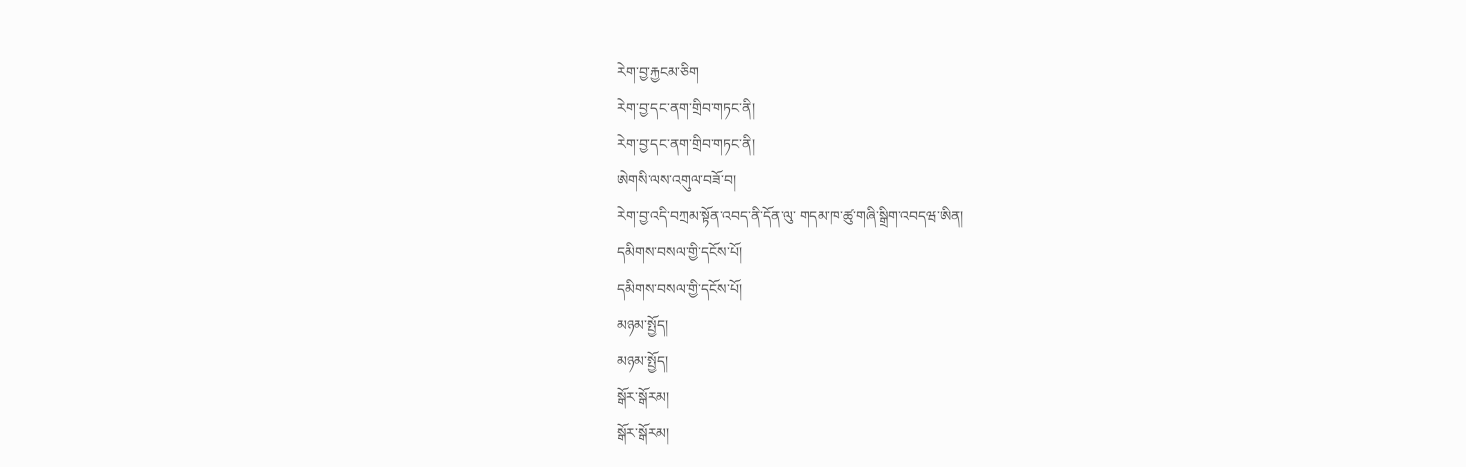རེག་བྱ་རྐྱངམ་ཅིག
རེག་བྱ་དང་ནག་གྲིབ་གཏང་ནི།
རེག་བྱ་དང་ནག་གྲིབ་གཏང་ནི།
ཨེགསི་ལས་འགུལ་བཟོ་བ།
རེག་བྱ་འདི་བཀྲམ་སྟོན་འབད་ནི་དོན་ལུ་ གདམ་ཁ་ཚུ་གཞི་སྒྲིག་འབདཝ་ཨིན།
དམིགས་བསལ་གྱི་དངོས་པོ།
དམིགས་བསལ་གྱི་དངོས་པོ།
མཉམ་སྤྱོད།
མཉམ་སྤྱོད།
སྒོར་སྒོརམ།
སྒོར་སྒོརམ།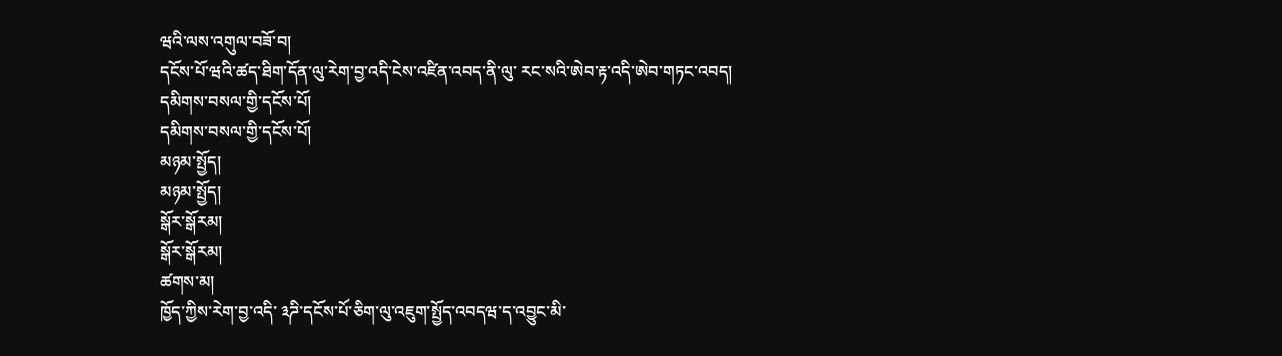ཝའི་ལས་འགུལ་བཟོ་བ།
དངོས་པོ་ཝའི་ཚད་ཐིག་དོན་ལུ་རེག་བྱ་འདི་ངེས་འཛིན་འབད་ནི་ལུ་ རང་སའི་ཨེབ་རྟ་འདི་ཨེབ་གཏང་འབད།
དམིགས་བསལ་གྱི་དངོས་པོ།
དམིགས་བསལ་གྱི་དངོས་པོ།
མཉམ་སྤྱོད།
མཉམ་སྤྱོད།
སྒོར་སྒོརམ།
སྒོར་སྒོརམ།
ཚགས་མ།
ཁྱོད་ཀྱིས་རེག་བྱ་འདི་ ༣ཌི་དངོས་པོ་ཅིག་ལུ་འཇུག་སྤྱོད་འབདཝ་ད་འབྱུང་མི་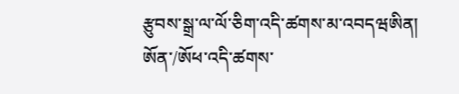རྩུབས་སྒྲ་ལ་ལོ་ཅིག་འདི་ཚགས་མ་འབདཝཨིན།
ཨོན་/ཨོཕ་འདི་ཚགས་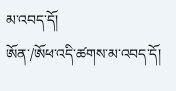མ་འབད་དོ།
ཨོན་/ཨོཕ་འདི་ཚགས་མ་འབད་དོ།